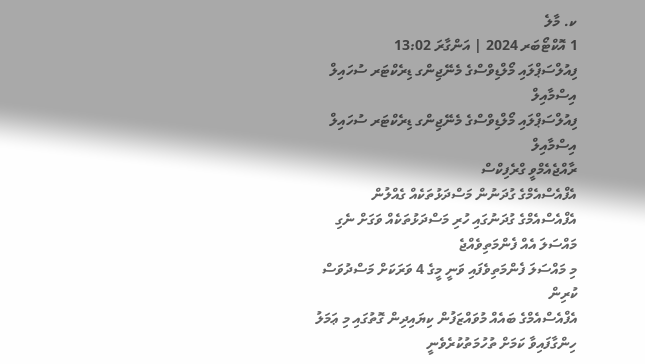ކ. މާލެ
1 އޮކްޓޯބަރ 2024 | އަންގާރަ 13:02
ފިއުލްސަޕްލައި މޯލްޑިވްސްގެ މެނޭޖިންގ ޑިރެކްޓަރ ސުހައިލް އިސްމާއިލް
ފިއުލްސަޕްލައި މޯލްޑިވްސްގެ މެނޭޖިންގ ޑިރެކްޓަރ ސުހައިލް އިސްމާއިލް
ރާއްޖެއެމްވީ ގްރެފިކްސް
އެފްއެސްއެމްގެ ގުދަނުން މަސްދަޅުތަކެއް ގެއްލުން
އެފްއެސްއެމްގެ ގުދަނުގައި ހުރި މަސްދަޅުތަކެއް ވަގަށް ނެގި މައްސަލަ އެއް ފެންމަތިވެއްޖެ
މި މައްސަލަ ފެންމަތިވެފައި ވަނީ މީގެ 4 ވަރަކަށް މަސްދުވަސް ކުރިން
އެފްއެސްއެމްގެ ބައެއް މުވައްޒަފުން ކިޔައިދިން ގޮތުގައި މި ޢަމަލު ހިންގާފައިވާ ކަމަށް ތުހުމަތުކުރެވެނީ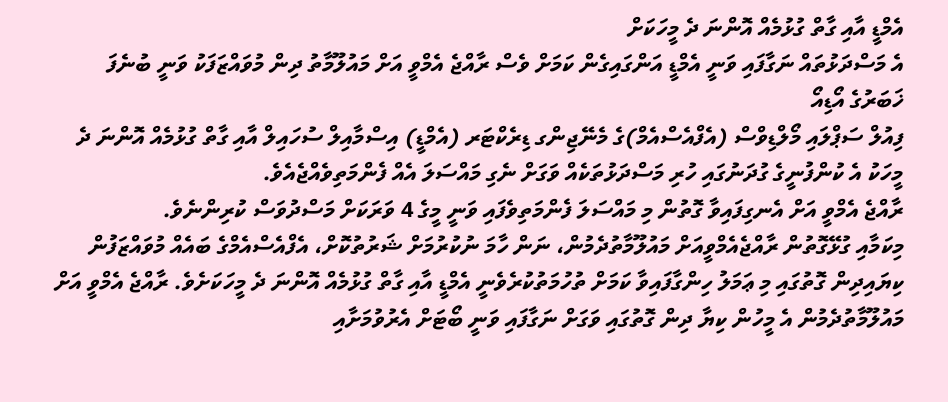އެމްޑީ އާއި ގާތް ގުޅުމެއް އޮންނަ ދެ މީހަކަށް
އެ މަސްދަޅުތައް ނަގާފައި ވަނީ އެމްޑީ އަންގައިގެން ކަމަށް ވެސް ރާއްޖެ އެމްވީ އަށް މައުލޫމާތު ދިން މުވައްޒަފަކު ވަނީ ބުނެފަ
ޚަބަރުގެ އޯޑިއޯ
ފިއުލް ސަޕްލައި މޯލްޑިވްސް (އެފްއެސްއެމް)ގެ މެނޭޖިންގ ޑިރެކްޓަރ (އެމްޑީ) އިސްމާއިލް ސުހައިލް އާއި ގާތް ގުޅުމެއް އޮންނަ ދެ މީހަކު އެ ކުންފުނީގެ ގުދަނުގައި ހުރި މަސްދަޅުތަކެއް ވަގަށް ނެގި މައްސަލަ އެއް ފެންމަތިވެއްޖެއެވެ.
ރާއްޖެ އެމްވީ އަށް އެނގިފައިވާ ގޮތުން މި މައްސަލަ ފެންމަތިވެފައި ވަނީ މީގެ 4 ވަރަކަށް މަސްދުވަސް ކުރިންނެވެ.
މިކަމާއި ގުޅޭގޮތުން ރާއްޖެއެމްވީއަށް މައުލޫމާތުދެމުން، ނަން ހާމަ ނުކުރުމަށް ޝަރުތުކޮށް، އެފްއެސްއެމްގެ ބައެއް މުވައްޒަފުން ކިޔައިދިން ގޮތުގައި މި ޢަމަލު ހިންގާފައިވާ ކަމަށް ތުހުމަތުކުރެވެނީ އެމްޑީ އާއި ގާތް ގުޅުމެއް އޮންނަ ދެ މީހަކަށެވެ. ރާއްޖެ އެމްވީ އަށް މައުލޫމާތުދެމުން އެ މީހުން ކިޔާ ދިން ގޮތުގައި ވަގަށް ނަގާފައި ވަނީ ބޯޓަށް އެރުވުމަށާއި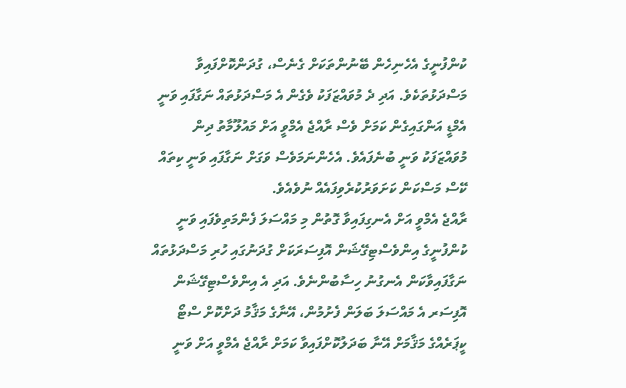ކުންފުނީގެ އެހެނިހެން ބޭނުންތަކަށް ގެނެސް، ގުދަންކޮށްފައިވާ މަސްދަޅުތަކެވެ. އަދި ދެ މުވައްޒަފަކު ވެގެން އެ މަސްދަޅުތައް ނަގާފައި ވަނީ އެމްޑީ އަންގައިގެން ކަމަށް ވެސް ރާއްޖެ އެމްވީ އަށް މައުލޫމާތު ދިން މުވައްޒަފަކު ވަނީ ބުނެފައެވެ. އެހެންނަމަވެސް ވަގަށް ނަގާފައި ވަނީ ކިތައް ކޭސް މަސްކަން ކަށަވަރުކުރެވިފައެއް ނުވެއެވެ.
ރާއްޖެ އެމްވީ އަށް އެނގިފައިވާ ގޮތުން މި މައްސަލަ ފެންމަތިވެފައި ވަނީ ކުންފުނީގެ އިންވެސްޓިގޭޝަން އޮފިސަރަކަށް ގުދަނުގައި ހުރި މަސްދަޅުތައް ނަގާފައިވާކަން އެނގުނު ހިސާބުންނެވެ. އަދި އެ އިންވެސްޓިގޭޝަން އޮފިސަރ އެ މައްސަލަ ބަލަން ފެށުމުން، އޭނާގެ މަޤާމު ދަށްކޮށް ސްޓޯ ކީޕަރެއްގެ މަޤާމަށް އޭނާ ބަދަލުކޮށްފައިވާ ކަމަށް ރާއްޖެ އެމްވީ އަށް ވަނީ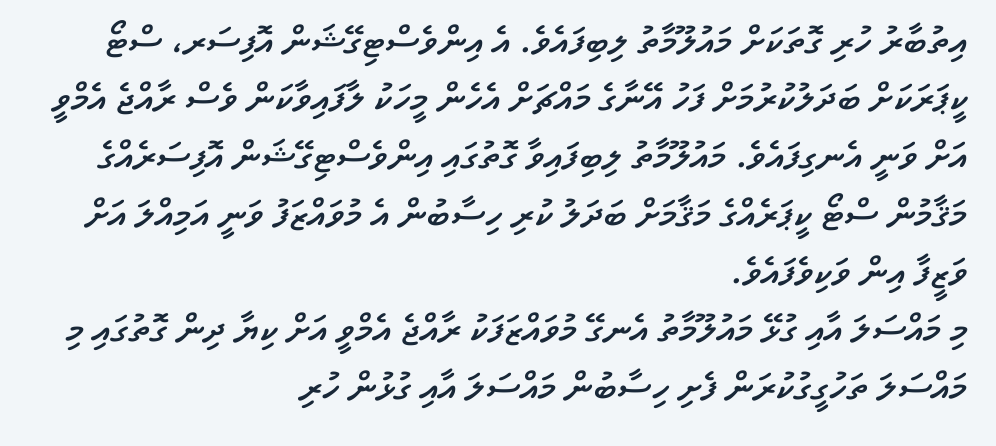އިތުބާރު ހުރި ގޮތަކަށް މައުލޫމާތު ލިބިފައެވެ. އެ އިންވެސްޓިގޭޝަން އޮފިސަރ، ސްޓޯ ކީޕަރަކަށް ބަދަލުކުރުމަށް ފަހު އޭނާގެ މައްޗަށް އެހެން މީހަކު ލާފައިވާކަން ވެސް ރާއްޖެ އެމްވީ އަށް ވަނީ އެނގިފައެވެ. މައުލޫމާތު ލިބިފައިވާ ގޮތުގައި އިންވެސްޓިގޭޝަން އޮފިސަރެއްގެ މަޤާމުން ސްޓޯ ކީޕަރެއްގެ މަޤާމަށް ބަދަލު ކުރި ހިސާބުން އެ މުވައްޒަފު ވަނީ އަމިއްލަ އަށް ވަޒީފާ އިން ވަކިވެފައެވެ.
މި މައްސަލަ އާއި ގުޅޭ މައުލޫމާތު އެނގޭ މުވައްޒަފަކު ރާއްޖެ އެމްވީ އަށް ކިޔާ ދިން ގޮތުގައި މި މައްސަލަ ތަހުގީގުކުރަން ފެށި ހިސާބުން މައްސަލަ އާއި ގުޅުން ހުރި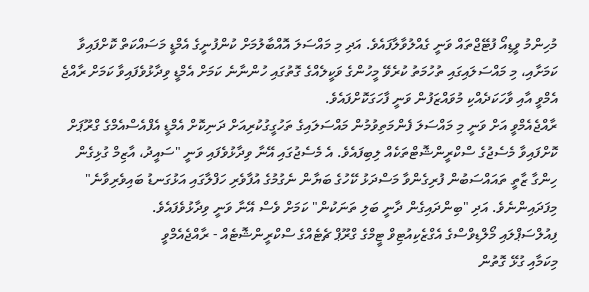މުހިންމު ވީޑިއޯ ފުޓޭޖްތައް ވަނީ ގެއްލުވާލާފައެވެ. އަދި މި މައްސަލަ އޮއްބާލުމަށް ކުންފުނީގެ އެމްޑީ މަސައްކަތް ކޮށްފައިވާ ކަމަށާއި، މި މައްސަލައިގައި ތުހުމަތު ކުރެވޭ މީހުންގެ ވަކީލެއްގެ ގޮތުގައި ހުންނާނެ ކަމަށް އެމްޑީ ވިދާޅުވެފައިވާ ކަމަށް ރާއްޖެ އެމްވީ އާއި ވާހަކަދެއްކި މުވައްޒަފުން ވަނީ ފާހަގަކޮށްފައެވެ.
ރާއްޖެއެމްވީ އަށް ވަނީ މި މައްސަލަ ފެންމަތިވުމުން މައްސަލައިގެ ތަހުގީގުކުރިއަށް ދަނިކޮށް އެމްޑީ އެފްއެސްއެމްގެ ގްރޫޕަށް ކޮށްފައިވާ މެސެޖުގެ ސްކްރީންޝޮޓްތަކެއް ލިބިފައެވެ. އެ މެސެޖުގައި އޭނާ ވިދާޅުވެފައި ވަނީ "ސައީދު، އާޒިމް ގުޅިގެން ހިންގާ ޒާތީ ތައައްސަބުން ފުރިގެންވާ މަސްދަޅު ކޭހުގެ ބަޔާން ނެގުމުގެ އުފާވެރި ހަފްލާގައި އަޅުގަނޑު ބައިވެރިވާނެ" މިފަދައިންނެވެ. އަދި "ބިންދައިގެން ދާނީ ބަލި ތަނަކުން" ކަމަށް ވެސް އޭނާ ވަނީ ވިދާޅުވެފައެވެ.
ފިއުލްސަޕްލައި މޯލްޑިވްސްގެ އެގްޒެކިއުޓިވް ޓީމްގެ ގްރޫޕް ޗެޓެއްގެ ސްކްރީންޝޮޓެއް - ރާއްޖެއެމްވީ
މިކަމާއި ގުޅޭ ގޮތުން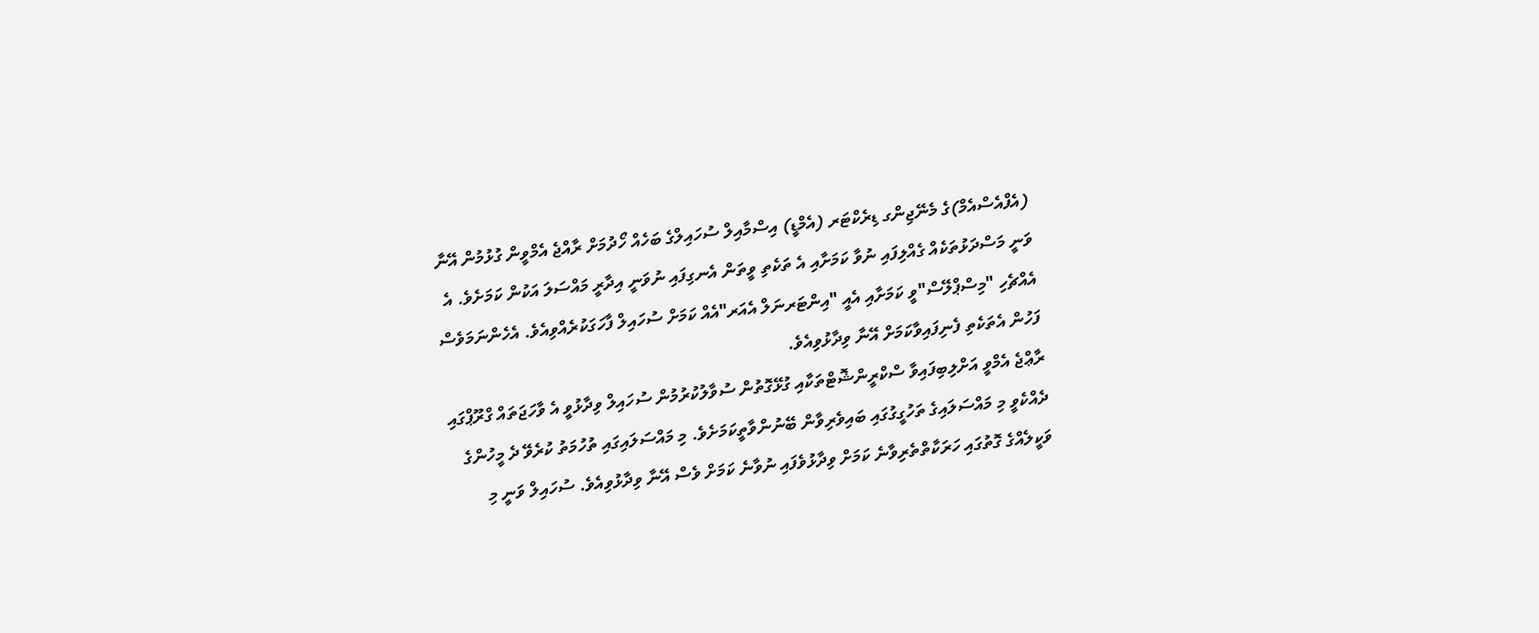(އެފްއެސްއެމް)ގެ މެނޭޖިންގ ޑިރެކްޓަރ (އެމްޑީ) އިސްމާއިލް ސުހައިލްގެ ބަހެއް ހޯދުމަށް ރާއްޖެ އެމްވީން ގުޅުމުން އޭނާ ވަނީ މަސްދަޅުތަކެއް ގެއްލިފައި ނުވާ ކަމަށާއި އެ ތަކެތި ވީތަން އެނގިފައި ނުވަނީ އިދާރީ މައްސަލަ އަކުން ކަމަށެވެ. އެ އެއްޗެހި "މިސްޕްލޭސް"ވީ ކަމަށާއި އެއީ "އިންޓަރނަލް އެއަރ"އެއް ކަމަށް ސުހައިލް ފާހަގަކުރެއްވިއެވެ. އެހެންނަމަވެސް ފަހުން އެތަކެތި ފެނިފައިވާކަމަށް އޭނާ ވިދާޅުވިއެވެ.
ރާޢްޖެ އެމްވީ އަށްލިބިފައިވާ ސްކްރީންޝޮޓްތަކާއި ގުޅޭގޮތުން ސުވާލުކުރުމުން ސުހައިލް ވިދާޅުވީ އެ ވާހަޖަތައް ގްރޫޕްގައި ދެއްކެވީ މި މައްސަލައިގެ ތަހުގީގުގައި ބައިވެރިވާން ބޭނުންވާތީކަމަށެވެ. މި މައްސަލައިގައި ތުހުމަތު ކުރެވޭ ދެ މީހުންގެ ވަކީލެއްގެ ގޮތުގައި ހަރަކާތްތެރިވާނެ ކަމަށް ވިދާޅުވެފައި ނުވާނެ ކަމަށް ވެސް އޭނާ ވިދާޅުވިއެވެ. ސުހައިލް ވަނީ މި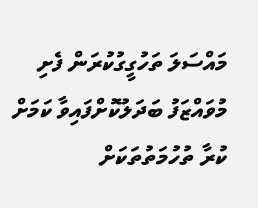މައްސަލަ ތަހުގީގުކުރަން ފެށި މުވައްޒަފު ބަދަލުކޮށްފައިވާ ކަމަށް ކުރާ ތުހުމަތުތަކަށް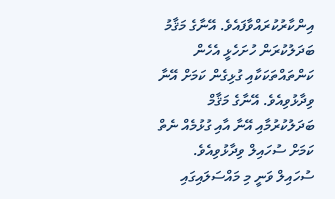އިންކާރުކުރައްވާފައެވެ. އޭނާގެ މަޤާމު ބަދަލުކުރަން ހުށަހެޅީ އެހެން ކަންތައްތަކަކާއި ގުޅިގެން ކަމަށް އޭނާ ވިދާޅުވިއެވެ. އޭނާގެ މަޤާމް ބަދަލުކުރުމާއި އޭނާ އާއި ގުޅުމެއް ނެތް ކަމަށް ސުހައިލް ވިދާޅުވިއެވެ. ސުހައިލް ވަނީ މި މައްސަލައިގައި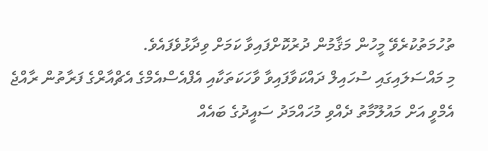ތުހުމަތުކުރެވޭ މީހުން މަޤާމުން ދުރުކޮށްފައިވާ ކަމަށް ވިދާޅުވެފައެވެ.
މި މައްސަލައިގައި ސުހައިލް ދައްކަވާފައިވާ ވާހަކަތަކާއި އެފްއެސްއެމްގެ އެޗްއާރްގެ ފަރާތުން ރާއްޖެ އެމްވީ އަށް މައުލޫމާތު ދެއްވި މުހައްމަދު ސައީދުގެ ބައެއް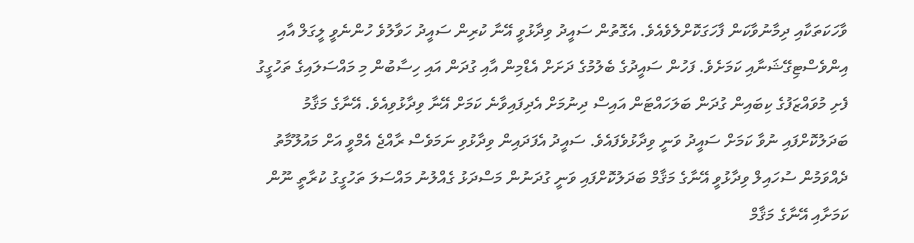ވާހަކަތަކާއި ދިމާނުވާކަން ފާހަގަކޮށްލެވެއެވެ. އެގޮތުން ސައީދު ވިދާޅުވީ އޭނާ ކުރިން ސައީދު ހަވާލުވެ ހުންނެވީ ލީގަލް އާއި އިންވެސްޓިގޭޝަނާއި ކަމަށެވެ. ފަހުން ސައީދުގެ ބެލުމުގެ ދަށަށް އެޑްމިން އާއި ގުދަން އައި ހިސާބުން މި މައްސަލައިގެ ތަހުގީގު ފެށި މުވައްޒަފުގެ ކިބައިން ގުދަން ބަލަހައްޓަން އައިސް ދިނުމަށް އެދިފައިވާނެ ކަމަށް އޭނާ ވިދާޅުވިއެވެ. އޭނާގެ މަޤާމު ބަދަލުކޮށްފައި ނުވާ ކަމަށް ސައީދު ވަނީ ވިދާޅުވެފައެވެ. ސައީދު އެފަދައިން ވިދާޅުވި ނަމަވެސް ރާއްޖެ އެމްވީ އަށް މައުލޫމާތު ދެއްވަމުން ސުހައިލް ވިދާޅުވީ އޭނާގެ މަޤާމް ބަދަލުކޮށްފައި ވަނީ ގުދަނުން މަސްދަޅު ގެއްލުނު މައްސަލަ ތަހުގީގު ކުރާތީ ނޫން ކަމަށާއި އޭނާގެ މަޤާމް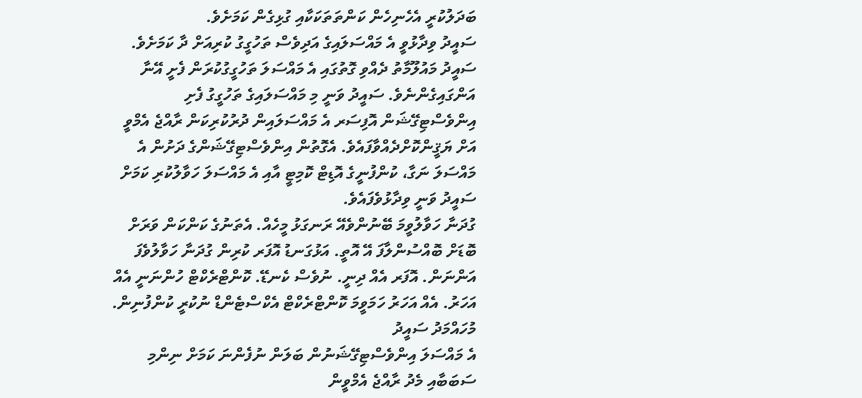ބަދަލުކުރީ އެހެނިހެން ކަންތަތަކަކާއި ގުޅިގެން ކަމަށެވެ.
ސައީދު ވިދާޅުވީ އެ މައްސަލައިގެ އަދިވެސް ތަހުގީގު ކުރިއަށް ދާ ކަމަށެވެ. ސައީދު މައުލޫމާތު ދެއްވި ގޮތުގައި އެ މައްސަލަ ތަހުގީގުކުރަން ފެށީ އޭނާ އަންގައިގެންނެވެ. ސައީދު ވަނީ މި މައްސަލައިގެ ތަހުގީގު ފެށި އިންވެސްޓިގޭޝަން އޮފިސަރ އެ މައްސަލައިން ދުރުކުރިކަން ރާއްޖެ އެމްވީ އަށް ޔަޤީންކޮށްދެއްވާފައެވެ. އެގޮތުން އިންވެސްޓިގޭޝަންގެ ދަށުން އެ މައްސަލަ ނަގާ، ކުންފުނީގެ އޮޑިޓް ކޮމިޓީ އާއި އެ މައްސަލަ ހަވާލުކުރި ކަމަށް ސައީދު ވަނީ ވިދާޅުވެފައެވެ.
ގުދަނާ ހަވާލުވީމަ ބޭނުންވެއޭ ރަނގަޅު މީހެއް. އެތަނުގެ ކަންކަން ވަރަށް ބޮޑަށް ބޮއްސުންލާފަ އޭ އޮތީ. އަޅުގަނޑު އޮފަރ ކުރިން ގުދަނާ ހަވާލުވެފަ އަންނަން. އޮފަރ އެއް ދިނީ. ނުވެސް ކެނޑޭ. ކޮންޓްރެކްޓް ހުންނަނީ އެއް އަހަރު. އެއް އަހަރު ހަމަވީމަ ކޮންޓްރެކްޓް އެކްސްޓެންޑް ނުކުރީ ކުންފުނިން.
މުހައްމަދު ސައީދު
އެ މައްސަލަ އިންވެސްޓިގޭޝަނުން ބަލަން ނުފެންނަ ކަމަށް ނިންމި ސަބަބާއި މެދު ރާއްޖެ އެމްވީން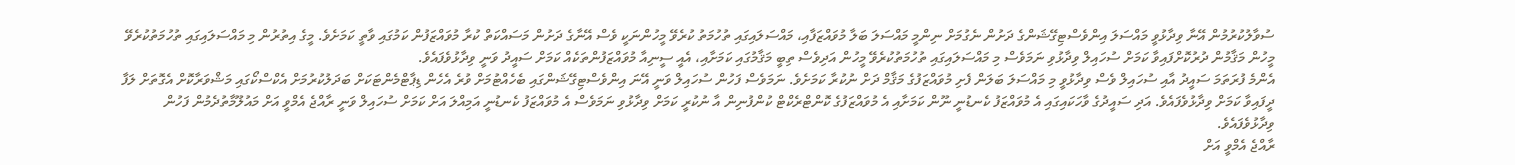ސުވާލުކުރުމުން އޭނާ ވިދާޅުވީ މައްސަލަ އިންވެސްޓިގޭޝަންގެ ދަށުން ނެގުމަށް ނިންމީ މައްސަލަ ބަލާ މުވައްޒަފާއި، މައްސަލައިގައި ތުހުމަތު ކުރެވޭ މީހުންނަކީ ވެސް އޭނާގެ ދަށުން މަސައްކަތް ކުރާ މުވައްޒަފުން ކަމުގައި ވާތީ ކަމަށެވެ. މީގެ އިތުރުން މި މައްސަލައިގައި ތުހުމަތުކުރެވޭ މީހުން މަޤާމުން ދުރުކޮށްފައިވާ ކަމަށް ސުހައިލް ވިދާޅުވި ނަމަވެސް މި މައްސަލައިގައި ތުހުމަތުކުރެވޭ މީހުން އަދިވެސް ތިބީ މަޤާމުގައި ކަމަށާއި، އެއީ ސީނިއާ މުވައްޒަފުންތަކެއް ކަމަށް ސައީދު ވަނީ ވިދާޅުވެފައެވެ.
އެންމެ ފުރަތަމަ ސައީދު އާއި ސުހައިލް ވެސް ވިދާޅުވީ މި މައްސަލަ ބަލަން ފެށި މުވައްޒަފުގެ މަޤާމް ދަށް ނުކުރާ ކަމަށެވެ. ނަމަވެސް ފަހުން ސުހައިލް ވަނީ އޭނަ އިންވެސްޓިގޭޝަންގައި ބެހެއްޓުމަށް ވުރެ އެހެން ޑިޕާޓްމެންޓަކަށް ބަދަލުކުރުމަށް އެކްސްކޯގައި މަޝްވަރާކޮށް އެގޮތަށް ލަފާ ދީފައިވާ ކަމަށް ވިދާޅުވެފައެވެ. އަދި ސައީދުގެ ވާހަކައިގައި އެ މުވައްޒަފު ކެނޑުނީ ނޫން ކަމަށާއި އެ މުވައްޒަފުގެ ކޮންޓްރެކްޓް ކުންފުނިން އާ ނުކުރީ ކަމަށް ވިދާޅުވި ނަމަވެސް އެ މުވައްޒަފު ކެނޑުނީ އަމިއްލަ އަށް ކަމަށް ސުހައިލް ވަނީ ރާއްޖެ އެމްވީ އަށް މައުލޫމާތުދެމުން ފަހުން ވިދާޅުވެފައެވެ.
ރާއްޖެ އެމްވީ އަށް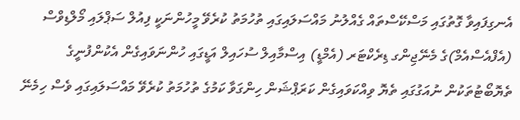އެނގިފައިވާ ގޮތުގައި މަސްކޭސްތައް ގެއްލުނު މައްސަލައިގައި ތުހުމަތު ކުރެވޭ މީހުންނަކީ ފިއުލް ސަޕްލައި މޯލްޑިވްސް (އެފްއެސްއެމް)ގެ މެނޭޖިންގ ޑިރެކްޓަރ (އެމްޑީ) އިސްމާއިލް ސުހައިލް އަޑީގައި ހުންނަވައިގެން އެކުންފުނީގެ ތެޔޮބޯޓުތަކުން ނުއަގުގައި ތެޔޮ ވިއްކަވައިގެން ކަރަޕްޝަން ހިންގަވާ ކަމުގެ ތުހުމަތު ކުރެވޭ މައްސަލައިގައި ވެސް ހިމެނޭ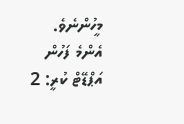މީހުންނެވެ.
އެންމެ ފަހުން އަޕްޑޭޓް ކުރީ: 2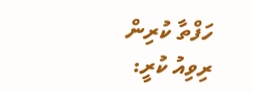ހަފްތާ ކުރިން
ރިވިއު ކުރީ: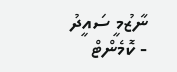ނާޒުމީ ސައީދު
- ކޮމެންޓް